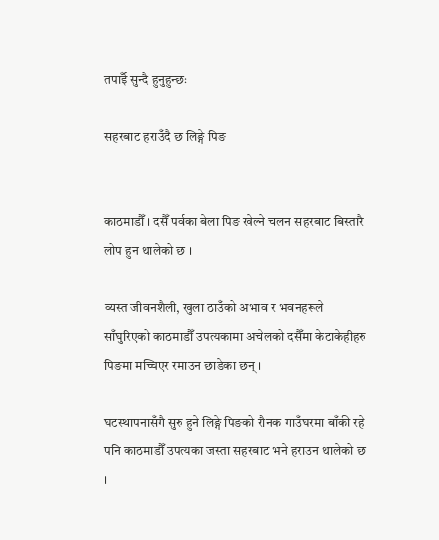तपाईँ सुन्दै हुनुहुन्छः

सहरबाट हराउँदै छ लिङ्गे पिङ


काठमाडौँ । दसैँ पर्वका बेला पिङ खेल्ने चलन सहरबाट बिस्तारै लोप हुन थालेको छ ।

व्यस्त जीवनशैली, खुला ठाउँको अभाव र भवनहरूले साँघुरिएको काठमाडौँ उपत्यकामा अचेलको दसैँमा केटाकेहीहरु पिङमा मच्चिएर रमाउन छाडेका छन् ।

घटस्थापनासँगै सुरु हुने लिङ्गे पिङको रौनक गाउँघरमा बाँकी रहे पनि काठमाडौँ उपत्यका जस्ता सहरबाट भने हराउन थालेको छ ।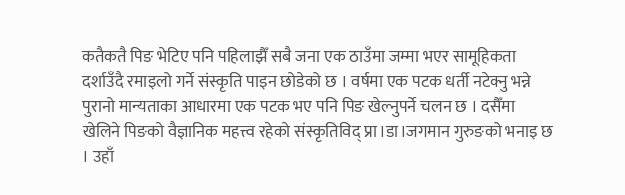कतैकतै पिङ भेटिए पनि पहिलाझैँ सबै जना एक ठाउँमा जम्मा भएर सामूहिकता दर्शाउँदै रमाइलो गर्ने संस्कृति पाइन छोडेको छ । वर्षमा एक पटक धर्ती नटेक्नु भन्ने पुरानो मान्यताका आधारमा एक पटक भए पनि पिङ खेल्नुपर्ने चलन छ । दसैँमा खेलिने पिङको वैज्ञानिक महत्त्व रहेको संस्कृतिविद् प्रा।डा।जगमान गुरुङको भनाइ छ । उहाँ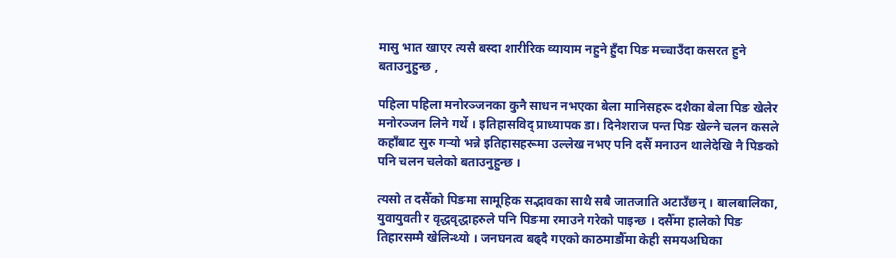मासु भात खाएर त्यसै बस्दा शारीरिक व्यायाम नहुने हुँदा पिङ मच्चाउँदा कसरत हुने बताउनुहुन्छ ,

पहिला पहिला मनोरञ्जनका कुनै साधन नभएका बेला मानिसहरू दशैका बेला पिङ खेलेर मनोरञ्जन लिने गर्थे । इतिहासविद् प्राध्यापक डा। दिनेशराज पन्त पिङ खेल्ने चलन कसले कहाँबाट सुरु गर्‍यो भन्ने इतिहासहरूमा उल्लेख नभए पनि दसैँ मनाउन थालेदेखि नै पिङको पनि चलन चलेको बताउनुहुन्छ ।

त्यसो त दसैँको पिङमा सामूहिक सद्भावका साथै सबै जातजाति अटाउँछन् । बालबालिका, युवायुवती र वृद्धवृद्धाहरुले पनि पिङमा रमाउने गरेको पाइन्छ । दसैँमा हालेको पिङ तिहारसम्मै खेलिन्थ्यो । जनघनत्व बढ्दै गएको काठमाडौँमा केही समयअघिका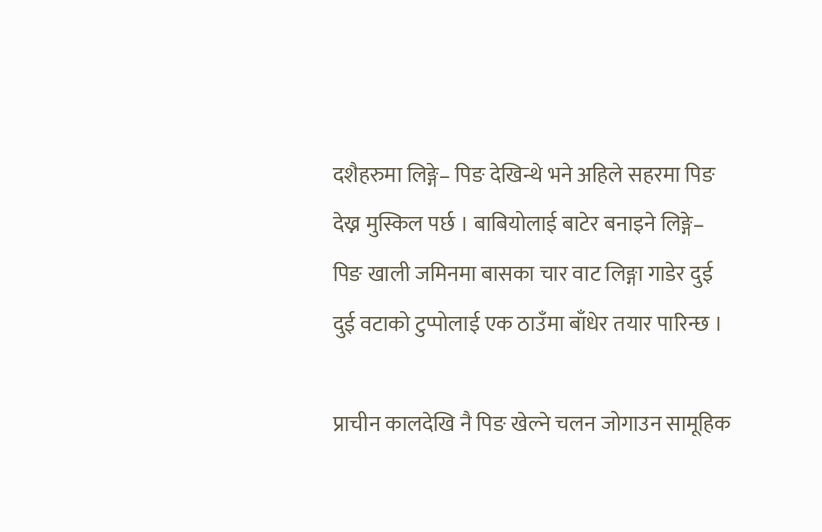दशैहरुमा लिङ्गे– पिङ देखिन्थे भने अहिले सहरमा पिङ देख्न मुस्किल पर्छ । बाबियोलाई बाटेर बनाइने लिङ्गे– पिङ खाली जमिनमा बासका चार वाट लिङ्गा गाडेर दुई दुई वटाको टुप्पोलाई एक ठाउँमा बाँधेर तयार पारिन्छ ।

प्राचीन कालदेखि नै पिङ खेल्ने चलन जोगाउन सामूहिक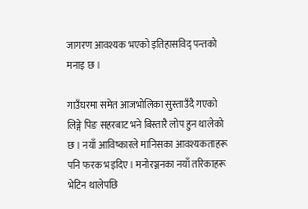जागरण आवश्यक भएको इतिहासविद् पन्तको मनाइ छ ।

गाउँघरमा समेत आजभोलिका सुस्ताउँदै गएको लिङ्गे पिङ सहरबाट भने बिस्तारै लोप हुन थालेको छ । नयाँ आविष्कारले मानिसका आवश्यकताहरू पनि फरक भइदिए । मनोरञ्जनका नयाँ तरिकाहरू भेटिन थालेपछि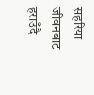सहरिया जीवनबाट हराउँदै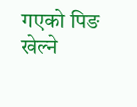गएको पिङ खेल्ने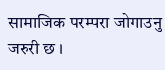सामाजिक परम्परा जोगाउनु जरुरी छ ।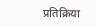प्रतिक्रिया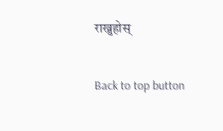राख्नुहोस्

Back to top button